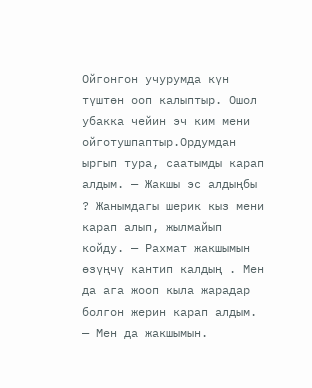Ойгонгон учурумда күн түштөн ооп калыптыр. Ошол убакка чейин эч ким мени ойготушпаптыр.Ордумдан ыргып тура, саатымды карап алдым. — Жакшы эс алдыңбы ? Жанымдагы шерик кыз мени карап алып, жылмайып койду. — Рахмат жакшымын өзүңчү кантип калдың . Мен да ага жооп кыла жарадар болгон жерин карап алдым. — Мен да жакшымын.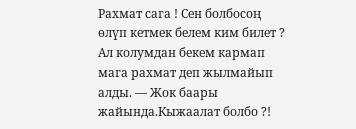Рахмат сага ! Сен болбосоң өлүп кетмек белем ким билет ? Ал колумдан бекем кармап мага рахмат деп жылмайып алды. — Жок баары жайында.Кыжаалат болбо ?!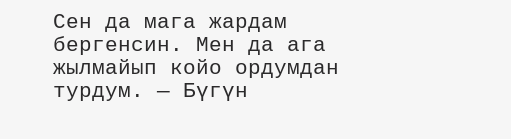Сен да мага жардам бергенсин. Мен да ага жылмайып койо ордумдан турдум. — Бүгүн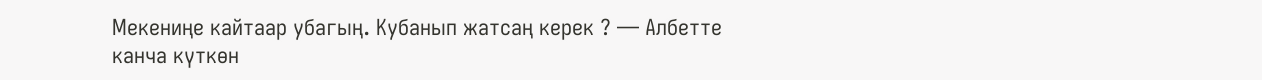Мекениңе кайтаар убагың. Кубанып жатсаң керек ? — Албетте канча күткөн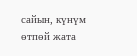сайын, күнүм өтпөй жата